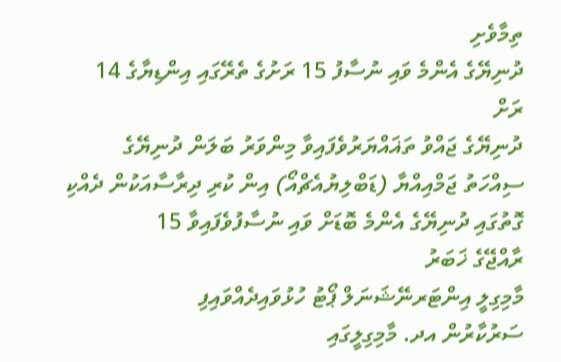ތިމާވެށި
ދުނިޔޭގެ އެންމެ ވައި ނުސާފު 15 ރަށުގެ ތެރޭގައި އިންޑިޔާގެ 14 ރަށް
ދުނިޔޭގެ ޖައްވު ތަޣައްޔަރުވެފައިވާ މިންވަރު ބަލަން ދުނިޔޭގެ ސިއްހަތު ޖަމްއިއްޔާ (ޑަބްލިޔުއެޗްއޯ) އިން ކުރި ދިރާސާއަކުން ދެއްކި ގޮތުގައި ދުނިޔޭގެ އެންމެ ބޮޑަށް ވައި ނުސާފުވެފައިވާ 15
ރާއްޖޭގެ ޚަބަރު
މާމިގިލީ އިންޓަރނޭޝަނަލް ޕޯޓު ހުޅުވައިދެއްވައިފި
ސަރުކާރުން އދ. މާމިގިލީގައި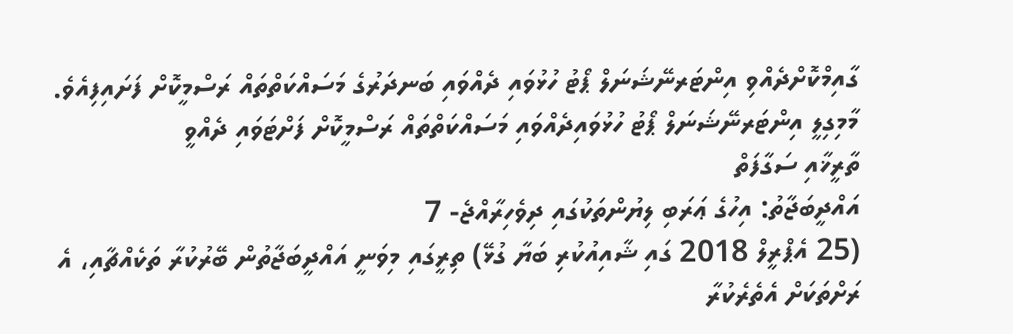ގާއިމްކޮށްދެއްވި އިންޓަރނޭޝަނަލް ޕޯޓު ހުޅުވައި ދެއްވައި ބަނދަރުގެ މަސައްކަތްތައް ރަސްމީކޮށް ފަށައިފިއެވެ. މާމިގިލީ އިންޓަރނޭޝަނަލް ޕޯޓު ހުޅުވައިދެއްވައި މަސައްކަތްތައް ރަސްމީކޮށް ފަށްޓަވައި ދެއްވީ
ތާރީޚާއި ސަގާފަތް
އައްދީބަޖާތު: އިހުގެ ޢަރަބި ލިޔުންތަކުގައި ދިވެހިރާއްޖެ- 7
(25 އެޕްރީލް 2018 ގައި ޝާއިއުކުރި ބަޔާ ގުޅޭ) ތިރީގައި މިވަނީ އައްދީބަޖާތުން ބޭރުކުރާ ތަކެއްޗާއި، އެ ރަށްތަކަށް އެތެރެކުރާ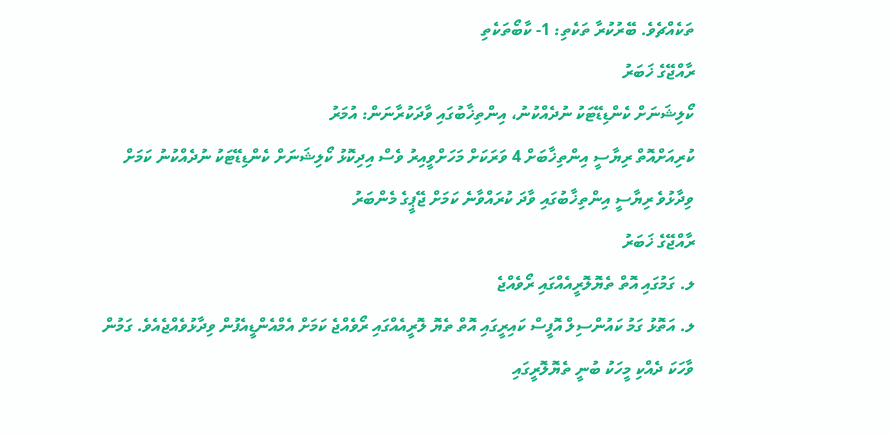ތަކެއްޗެވެ. ބޭރުކުރާ ތަކެތި: 1- ކާބޯތަކެތި
ރާއްޖޭގެ ޚަބަރު
ކޯލިޝަނަށް ކެންޑިޑޭޓަކު ނުދެއްކުނު، އިންތިޚާބުގައި ވާދަކުރާނަން: އުމަރު
ކުރިއަށްއޮތް ރިޔާސީ އިންތިޚާބަށް 4 ވަރަކަށް މަހަށްވީއިރު ވެސް އިދިކޮޅު ކޯލިޝަނަށް ކެންޑިޑޭޓަކު ނުދެއްކުނު ކަމަށް ވިދާޅުވެ ރިޔާސީ އިންތިޚާބުގައި ވާދަ ކުރައްވާނެ ކަމަށް ޖޭޕީގެ މެންބަރު
ރާއްޖޭގެ ޚަބަރު
ލ. ގަމުގައި އޮތް ތެޔޮލޮރީއެއްގައި ރޯވެއްޖެ
ލ. އަތޮޅު ގަމު ކައުންސިލް އޮފީސް ކައިރީގައި އޮތް ތެޔޮ ލޮރީއެއްގައި ރޯވެއްޖެ ކަމަށް އެމްއެންޑީއެފުން ވިދާޅުވެއްޖެއެވެ. ގަމުން ވާހަކަ ދެއްކި މީހަކު ބުނީ ތެޔޮލޮރީގައި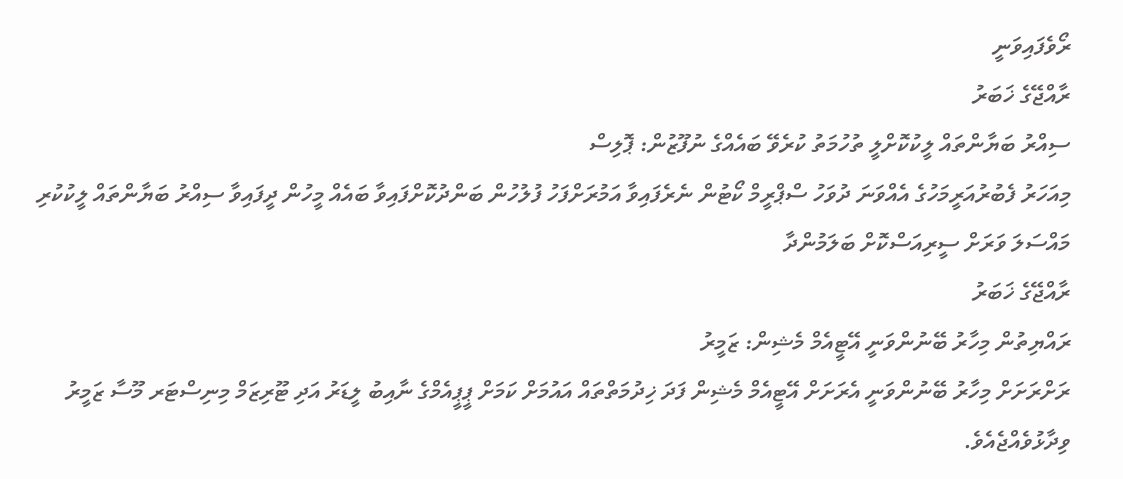ރޯވެފައިވަނީ
ރާއްޖޭގެ ޚަބަރު
ސިއްރު ބަޔާންތައް ލީކުކޮށްލީ ތުހުމަތު ކުރެވޭ ބައެއްގެ ނުފޫޒުން: ޕޮލިސް
މިއަހަރު ފެބުރުއަރީމަހުގެ އެއްވަނަ ދުވަހު ސްޕްރީމް ކޯޓުން ނެރެފައިވާ އަމުރަށްފަހު ފުލުހުން ބަންދުކޮށްފައިވާ ބައެއް މީހުން ދީފައިވާ ސިއްރު ބަޔާންތައް ލީކުކުރި މައްސަލަ ވަރަށް ސީރިއަސްކޮށް ބަލަމުންދާ
ރާއްޖޭގެ ޚަބަރު
ރައްޔިތުން މިހާރު ބޭނުންވަނީ އޭޓީއެމް މެޝިން: ޒަމީރު
ރަށްރަށަށް މިހާރު ބޭނުންވަނީ އެރަށަށް އޭޓީއެމް މެޝިން ފަދަ ޚިދުމަތްތައް އައުމަށް ކަމަށް ޕީޕީއެމްގެ ނާއިބު ލީޑަރު އަދި ޓޫރިޒަމް މިނިސްޓަރ މޫސާ ޒަމީރު ވިދާޅުވެއްޖެއެވެ.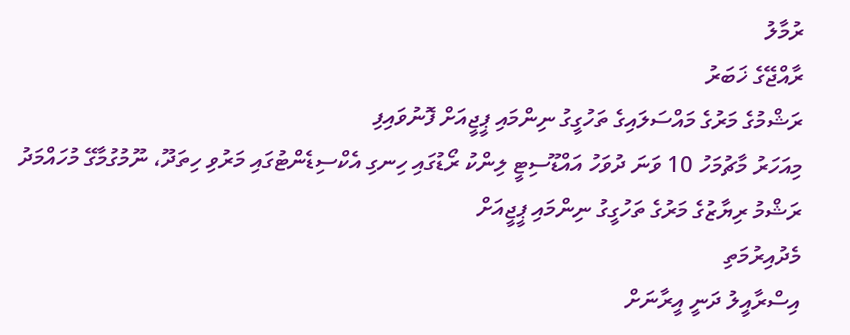ރުމާލު
ރާއްޖޭގެ ޚަބަރު
ރަޝްމުގެ މަރުގެ މައްސަލައިގެ ތަހުގީގު ނިންމައި ޕީޖީއަށް ފޮނުވައިފި
މިއަހަރު މާޗުމަހު 10 ވަނަ ދުވަހު އައްޑޫސިޓީ ލިންކު ރޯޑުގައި ހިނގި އެކްސިޑެންޓުގައި މަރުވި ހިތަދޫ، ނޫމުގުމާގޭ މުހައްމަދު ރަޝްމު ރިޔާޒުގެ މަރުގެ ތަހުގީގު ނިންމައި ޕީޖީއަށް
މެދުއިރުމަތި
އިސްރާއީލު ދަނީ އީރާނަށް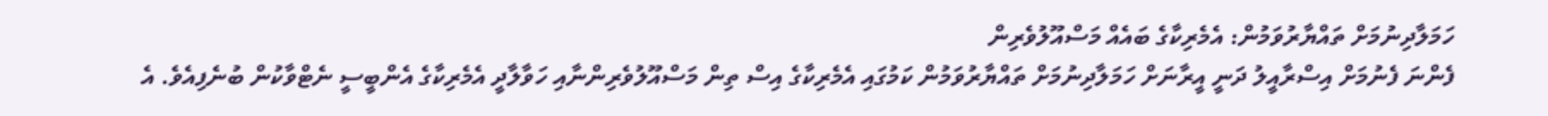ހަމަލާދިނުމަށް ތައްޔާރުވަމުން: އެމެރިކާގެ ބައެއް މަސްއޫލުވެރިން
ފެންނަ ފެނުމަށް އިސްރާއީލު ދަނީ އީރާނަށް ހަމަލާދިނުމަށް ތައްޔާރުވަމުން ކަމުގައި އެމެރިކާގެ އިސް ތިން މަސްއޫލުވެރިންނާއި ހަވާލާދީ އެމެރިކާގެ އެންބީސީ ނެޓްވާކުން ބުނެފިއެވެ. އެ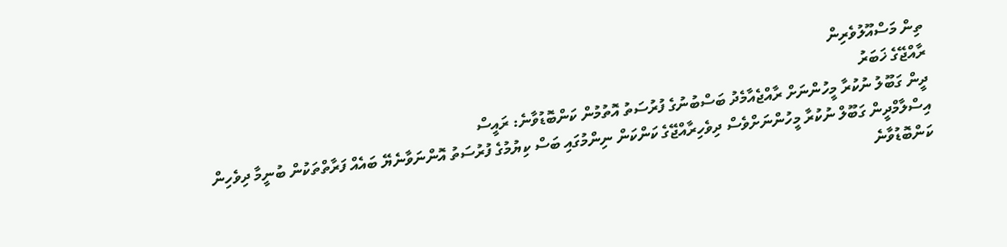ތިން މަސްއޫލުވެރިން
ރާއްޖޭގެ ޚަބަރު
ދީން ގަބޫލު ނުކުރާ މީހުންނަށް ރާއްޖެއާމެދު ބަސްބުނުގެ ފުރުސަތު އޮތުމުން ކަންބޮޑުވާނެ: ރައީސް
އިސްލާމްދީން ގަބޫލް ނުކުރާ މީހުންނަށްވެސް ދިވެހިރާއްޖޭގެ ކަންކަން ނިންމުގައި ބަސް ކިޔުމުގެ ފުރުސަތު އޮންނަވާނެޔޭ ބައެއް ފަރާތްތަކުން ބުނީމާ ދިވެހިން ކަންބޮޑުވާނެ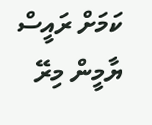ކަމަށް ރައީސް ޔާމީން މިރޭ